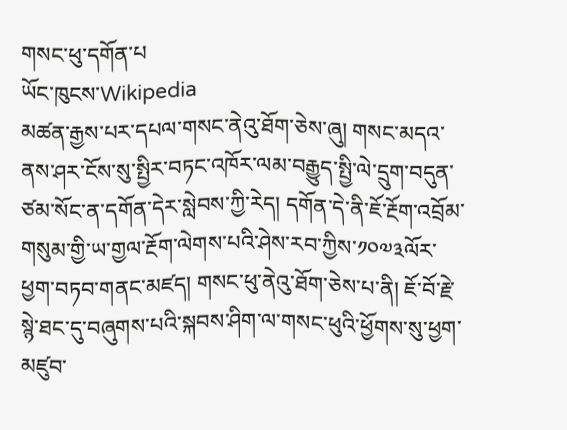གསང་ཕུ་དགོན་པ
ཡོང་ཁུངས་Wikipedia
མཚན་རྒྱས་པར་དཔལ་གསང་ནེའུ་ཐོག་ཅེས་ཞུ། གསང་མདའ་ནས་ཤར་ངོས་སུ་སྤྱིར་བཏང་འཁོར་ལམ་བརྒྱུད་སྤྱི་ལེ་དྲུག་བདུན་ཙམ་སོང་ན་དགོན་དེར་སླེབས་ཀྱི་རེད། དགོན་དེ་ནི་ཇོ་རྔོག་འབྲོམ་གསུམ་གྱི་ཡ་གྱལ་རྔོག་ལེགས་པའི་ཤེས་རབ་ཀྱིས་༡༠༧༣ལོར་ཕྱག་བཏབ་གནང་མཛད། གསང་ཕུ་ནེའུ་ཐོག་ཅེས་པ་ནི། ཇོ་བོ་རྗེ་སྙེ་ཐང་དུ་བཞུགས་པའི་སྐབས་ཤིག་ལ་གསང་ཕུའི་ཕྱོགས་སུ་ཕྱག་མཛུབ་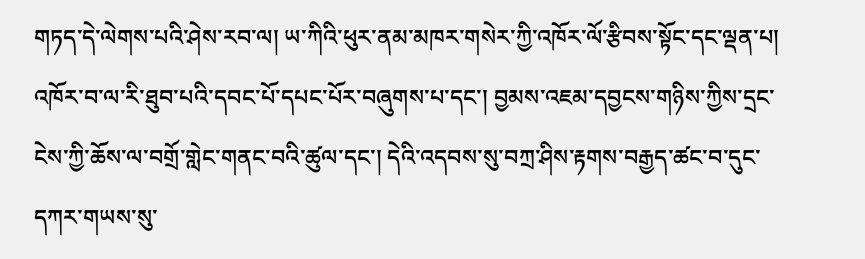གཏད་དེ་ལེགས་པའི་ཤེས་རབ་ལ། ཡ་ཀིའི་ཕུར་ནམ་མཁར་གསེར་ཀྱི་འཁོར་ལོ་རྩིབས་སྟོང་དང་ལྡན་པ། འཁོར་བ་ལ་རི་ཐུབ་པའི་དབང་པོ་དཔང་པོར་བཞུགས་པ་དང་། བྱམས་འཇམ་དབྱངས་གཉིས་ཀྱིས་དྲང་ངེས་ཀྱི་ཆོས་ལ་བགྲོ་གླེང་གནང་བའི་ཚུལ་དང་། དེའི་འདབས་སུ་བཀྲ་ཤིས་རྟགས་བརྒྱད་ཚང་བ་དུང་དཀར་གཡས་སུ་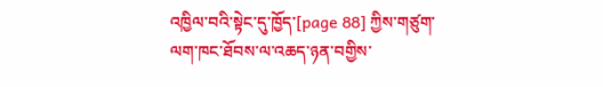འཁྱིལ་བའི་སྟེང་དུ་ཁྱོད་[page 88] ཀྱིས་གཙུག་ལག་ཁང་ཐོབས་ལ་འཆད་ཉན་བགྱིས་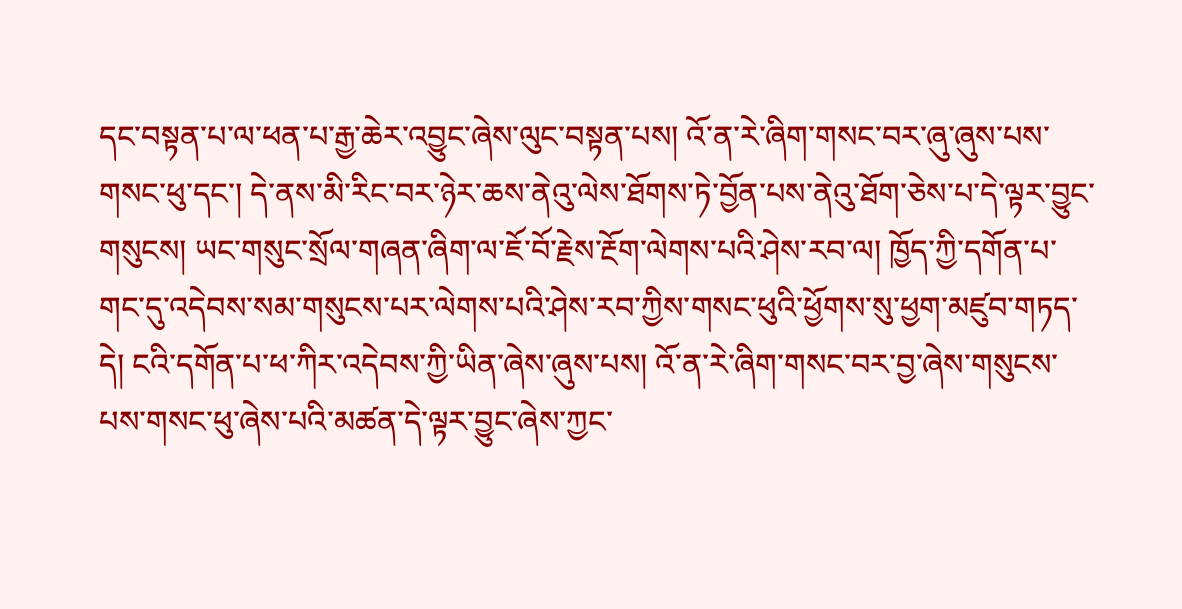དང་བསྟན་པ་ལ་ཕན་པ་རྒྱ་ཆེར་འབྱུང་ཞེས་ལུང་བསྟན་པས། འོ་ན་རེ་ཞིག་གསང་བར་ཞུ་ཞུས་པས་གསང་ཕུ་དང་། དེ་ནས་མི་རིང་བར་ཉེར་ཆས་ནེའུ་ལེས་ཐོགས་ཏེ་བྱོན་པས་ནེའུ་ཐོག་ཅེས་པ་དེ་ལྟར་བྱུང་གསུངས། ཡང་གསུང་སྲོལ་གཞན་ཞིག་ལ་ཇོ་བོ་རྗེས་རྔོག་ལེགས་པའི་ཤེས་རབ་ལ། ཁྱོད་ཀྱི་དགོན་པ་གང་དུ་འདེབས་སམ་གསུངས་པར་ལེགས་པའི་ཤེས་རབ་ཀྱིས་གསང་ཕུའི་ཕྱོགས་སུ་ཕྱག་མཛུབ་གཏད་དེ། ངའི་དགོན་པ་ཕ་ཀིར་འདེབས་ཀྱི་ཡིན་ཞེས་ཞུས་པས། འོ་ན་རེ་ཞིག་གསང་བར་བྱ་ཞེས་གསུངས་པས་གསང་ཕུ་ཞེས་པའི་མཚན་དེ་ལྟར་བྱུང་ཞེས་ཀྱང་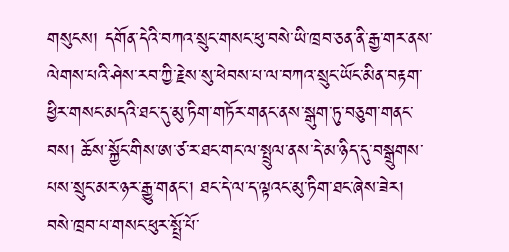གསུངས། དགོན་དེའི་བཀའ་སྲུང་གསང་ཕུ་བསེ་ཡི་ཁྲབ་ཅན་ནི་རྒྱ་གར་ནས་ལེགས་པའི་ཤེས་རབ་ཀྱི་རྗེས་སུ་ཕེབས་པ་ལ་བཀའ་སྲུང་ཡོང་མིན་བརྟག་ཕྱིར་གསང་མདའི་ཐང་དུ་མུ་ཏིག་གཏོར་གནང་ནས་སྒུག་ཏུ་བཅུག་གནང་བས། ཆོས་སྐྱོང་གིས་ཨ་ཙ་ར་ཐང་གང་ལ་སྤྲུལ་ནས་དེ་མ་ཉིད་དུ་བསྒྲུགས་པས་སྲུང་མར་ཉར་རྒྱུ་གནང་། ཐང་དེ་ལ་ད་ལྟའང་མུ་ཏིག་ཐང་ཞེས་ཟེར། བསེ་ཁྲབ་པ་གསང་ཕུར་སྤྲོ་པོ་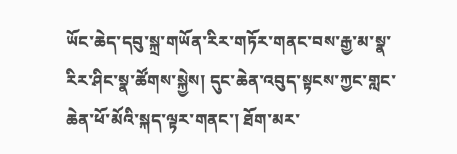ཡོང་ཆེད་དབུ་སྐྲ་གཡོན་རིར་གཏོར་གནང་བས་རྒྱ་མ་སྣ་རིར་ཤིང་སྣ་ཚོགས་སྐྱེས། དུང་ཆེན་འབུད་སྟངས་ཀྱང་གླང་ཆེན་ཕོ་མོའི་སྐད་ལྟར་གནང་། ཐོག་མར་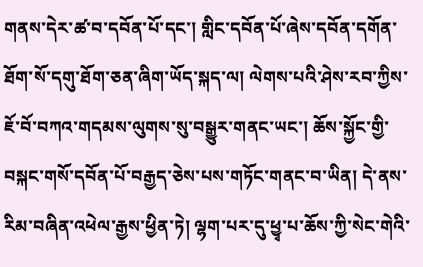གནས་དེར་ཚ་བ་དབོན་པོ་དང་། གླིང་དབོན་པོ་ཞེས་དབོན་དགོན་ཐོག་སོ་དགུ་ཐོག་ཅན་ཞིག་ཡོད་སྐད་ལ། ལེགས་པའི་ཤེས་རབ་ཀྱིས་ཇོ་བོ་བཀའ་གདམས་ལུགས་སུ་བསྒྱུར་གནང་ཡང་། ཆོས་སྐྱོང་གྱི་བསྐང་གསོ་དབོན་པོ་བརྒྱད་ཅེས་པས་གཏོང་གནང་བ་ཡིན། དེ་ནས་རིམ་བཞིན་འཕེལ་རྒྱས་ཕྱིན་ཏེ། ལྷག་པར་དུ་ཕྱྭ་པ་ཆོས་ཀྱི་སེང་གེའི་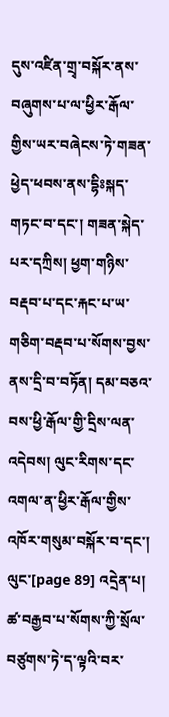དུས་འཛིན་གྲྭ་བསྐོར་ནས་བཞུགས་པ་ལ་ཕྱིར་རྒོལ་གྱིས་ཡར་བཞེངས་ཏེ་གཟན་ཕྱེད་ཕབས་ནས་དྷིཿསྐད་གཏང་བ་དང་། གཟན་སྐེད་པར་དཀྲིས། ཕྱག་གཉིས་བརྡབ་པ་དང་རྐང་པ་ཡ་གཅིག་བརྡབ་པ་སོགས་བྱས་ནས་དྲི་བ་བཏོན། དམ་བཅའ་བས་ཕྱི་རྒོལ་གྱི་དྲིས་ལན་འདེབས། ལུང་རིགས་དང་འགལ་ན་ཕྱིར་རྒོལ་གྱིས་འཁོར་གསུམ་བསྐོར་བ་དང་། ལུང་[page 89] འདྲེན་པ། ཚ་བརྒྱབ་པ་སོགས་ཀྱི་སྲོལ་བཙུགས་ཏེ་ད་ལྟའི་བར་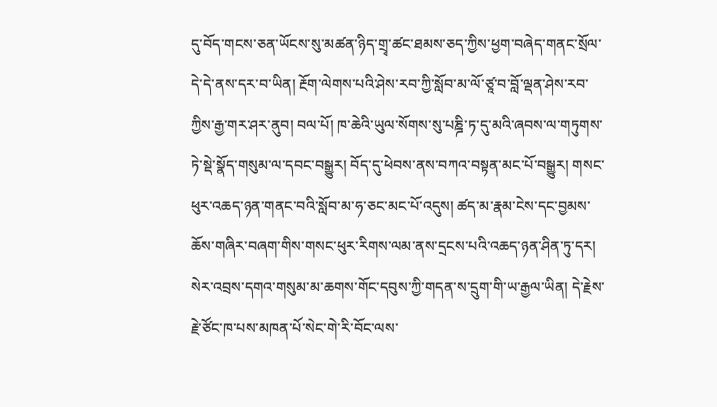དུ་བོད་གངས་ཅན་ཡོངས་སུ་མཚན་ཉིད་གྲྭ་ཚང་ཐམས་ཅད་ཀྱིས་ཕྱག་བཞེད་གནང་སྲོལ་དེ་དེ་ནས་དར་བ་ཡིན། རྔོག་ལེགས་པའི་ཤེས་རབ་ཀྱི་སློབ་མ་ལོ་ཙཱ་བ་བློ་ལྡན་ཤེས་རབ་ཀྱིས་རྒྱ་གར་ཤར་ནུབ། བལ་པོ། ཁ་ཆེའི་ཡུལ་སོགས་སུ་པཎྜི་ཏ་དུ་མའི་ཞབས་ལ་གཏུགས་ཏེ་སྡེ་སྣོད་གསུམ་ལ་དབང་བསྒྱུར། བོད་དུ་ཕེབས་ནས་བཀའ་བསྟན་མང་པོ་བསྒྱུར། གསང་ཕུར་འཆད་ཉན་གནང་བའི་སློབ་མ་ཧ་ཅང་མང་པོ་འདུས། ཚད་མ་རྣམ་ངེས་དང་བྱམས་ཆོས་གཞིར་བཞག་གིས་གསང་ཕུར་རིགས་ལམ་ནས་དྲངས་པའི་འཆད་ཉན་ཤིན་ཏུ་དར། སེར་འབྲས་དགའ་གསུམ་མ་ཆགས་གོང་དབུས་ཀྱི་གདན་ས་དྲུག་གི་ཡ་རྒྱལ་ཡིན། དེ་རྗེས་རྗེ་ཙོང་ཁ་པས་མཁན་པོ་སེང་གེ་རི་བོང་ལས་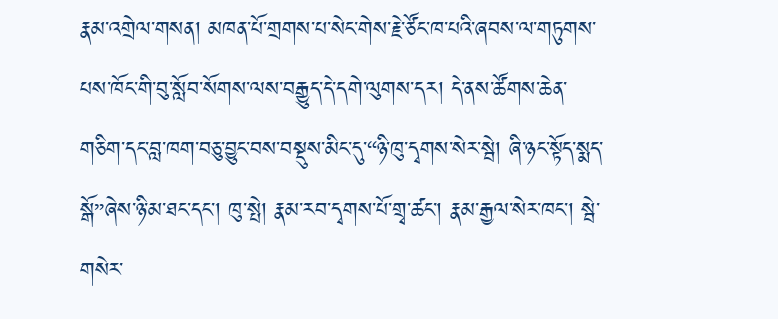རྣམ་འགྲེལ་གསན། མཁན་པོ་གྲགས་པ་སེང་གེས་རྗེ་ཙོང་ཁ་པའི་ཞབས་ལ་གཏུགས་པས་ཁོང་གི་བུ་སློབ་སོགས་ལས་བརྒྱུད་དེ་དགེ་ལུགས་དར། དེ་ནས་ཚོགས་ཆེན་གཅིག་དང་བླ་ཁག་བཅུ་བྱུང་བས་བསྡུས་མིང་དུ་“ཉི་ཁུ་དྭགས་སེར་སྦེ། ཞི་ཉང་སྟོད་སྨད་སྒོ”ཞེས་ཉི་མ་ཐང་དང་། ཁུ་སྤེ། རྣམ་རབ་དྭགས་པོ་གྲྭ་ཚང་། རྣམ་རྒྱལ་སེར་ཁང་། སྦེ་གསེར་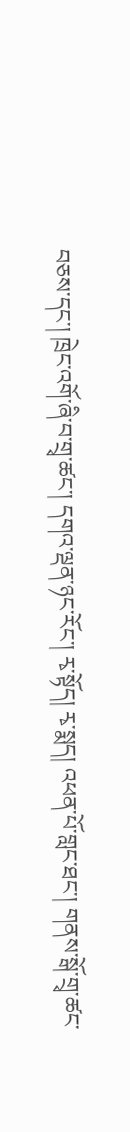བཅས་དང་། ཁྲེང་འགོ་ཞི་བ་གྲྭ་ཚང་། དགའ་ལྡན་ཉང་རོང་། རྭ་སྟོད། རྭ་སྨད། འཕན་པོ་གླང་ཐང་། གནས་སྒོ་གྲྭ་ཚང་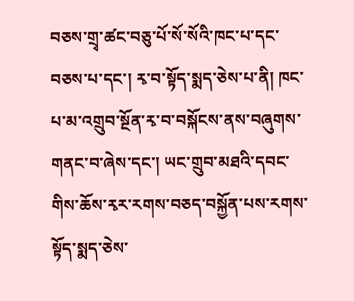བཅས་གྲྭ་ཚང་བཅུ་པོ་སོ་སོའི་ཁང་པ་དང་བཅས་པ་དང་། རྭ་བ་སྟོད་སྨད་ཅེས་པ་ནི། ཁང་པ་མ་འགྲུབ་སྔོན་རྭ་བ་བསྐོངས་ནས་བཞུགས་གནང་བ་ཞེས་དང་། ཡང་གྲུབ་མཐའི་དབང་གིས་ཆོས་རྭར་རགས་བཅད་བསྐྱོན་པས་རགས་སྟོད་སྨད་ཅེས་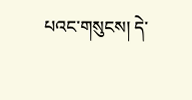པའང་གསུངས། དེ་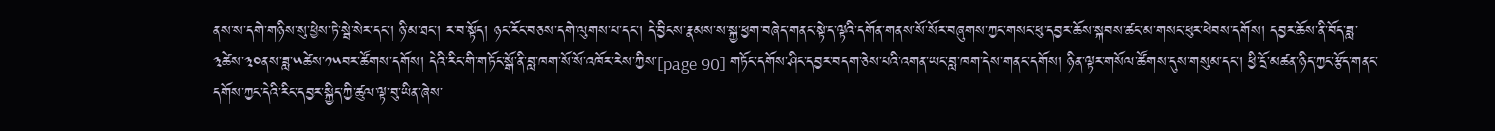ནས་ས་དགེ་གཉིས་སུ་ཕྱེས་ཏེ་སྦེ་སེར་དང་། ཉི་མ་ཐང་། ར་བ་སྟོད། ཉང་རོང་བཅས་དགེ་ལུགས་པ་དང་། དེ་བྱིངས་རྣམས་ས་སྐྱ་ཕྱག་བཞེད་གནང་སྟེ་ད་ལྟའི་དགོན་གནས་སོ་སོར་བཞུགས་ཀྱང་གསང་ཕུ་དབྱར་ཆོས་སྐབས་ཚང་མ་གསང་ཕུར་ཕེབས་དགོས། དབྱར་ཆོས་ནི་བོད་ཟླ་༣ཚེས་༣༠ནས་ཟླ་༥ཚེས་༡༥བར་ཚོགས་དགོས། དེའི་རིང་གི་གཏོང་སྒོ་ནི་བླ་ཁག་སོ་སོ་འཁོར་རེས་ཀྱིས་[page 90] གཏོང་དགོས་ཤིང་དབྱར་བདག་ཅེས་པའི་འགན་ཡང་བླ་ཁག་དེས་གནང་དགོས། ཉིན་ལྟར་གསོལ་ཚོགས་དུས་གསུམ་དང་། ཕྱི་དྲོ་མཚན་ཉིད་ཀྱང་རྩོད་གནང་དགོས་ཀྱང་དེའི་རིང་དབྱར་སྐྱིད་ཀྱི་ཚུལ་ལྟ་བུ་ཡིན་ཞེས་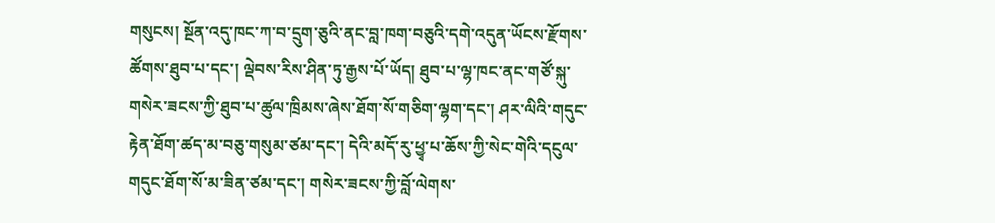གསུངས། སྔོན་འདུ་ཁང་ཀ་བ་དྲུག་ཅུའི་ནང་བླ་ཁག་བཅུའི་དགེ་འདུན་ཡོངས་རྫོགས་ཚོགས་ཐུབ་པ་དང་། ལྡེབས་རིས་ཤིན་ཏུ་རྒྱས་པོ་ཡོད། ཐུབ་པ་ལྷ་ཁང་ནང་གཙོ་སྐུ་གསེར་ཟངས་ཀྱི་ཐུབ་པ་ཚུལ་ཁྲིམས་ཞེས་ཐོག་སོ་གཅིག་ལྷག་དང་། ཤར་ལིའི་གདུང་རྟེན་ཐོག་ཚད་མ་བཅུ་གསུམ་ཙམ་དང་། དེའི་མདོ་རུ་ཕྱྭ་པ་ཆོས་ཀྱི་སེང་གེའི་དངུལ་གདུང་ཐོག་སོ་མ་ཟིན་ཙམ་དང་། གསེར་ཟངས་ཀྱི་བློ་ལེགས་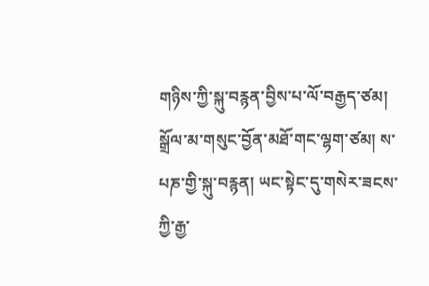གཉིས་ཀྱི་སྐུ་བརྙན་བྱིས་པ་ལོ་བརྒྱད་ཙམ། སྒྲོལ་མ་གསུང་བྱོན་མཐོ་གང་ལྷག་ཙམ། ས་པཎ་གྱི་སྐུ་བརྙན། ཡང་སྟེང་དུ་གསེར་ཟངས་ཀྱི་རྒྱ་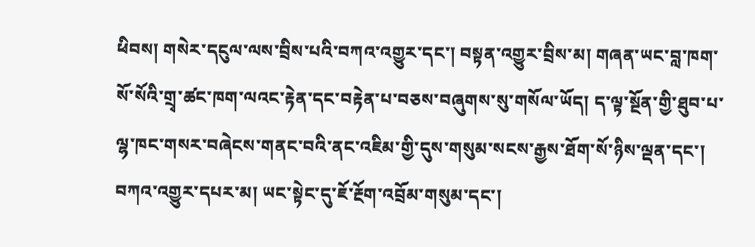ཕིབས། གསེར་དངུལ་ལས་བྲིས་པའི་བཀའ་འགྱུར་དང་། བསྟན་འགྱུར་བྲིས་མ། གཞན་ཡང་བླ་ཁག་སོ་སོའི་གྲྭ་ཚང་ཁག་ལའང་རྟེན་དང་བརྟེན་པ་བཅས་བཞུགས་སུ་གསོལ་ཡོད། ད་ལྟ་སྔོན་གྱི་ཐུབ་པ་ལྷ་ཁང་གསར་བཞེངས་གནང་བའི་ནང་འཇིམ་གྱི་དུས་གསུམ་སངས་རྒྱས་ཐོག་སོ་ཉིས་ལྡན་དང་། བཀའ་འགྱུར་དཔར་མ། ཡང་སྟེང་དུ་ཇོ་རྔོག་འབྲོམ་གསུམ་དང་།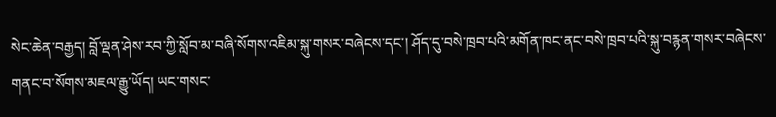སེང་ཆེན་བརྒྱད། བློ་ལྡན་ཤེས་རབ་ཀྱི་སློབ་མ་བཞི་སོགས་འཇིམ་སྐུ་གསར་བཞེངས་དང་། ཤོད་དུ་བསེ་ཁྲབ་པའི་མགོན་ཁང་ནང་བསེ་ཁྲབ་པའི་སྐུ་བརྙན་གསར་བཞེངས་གནང་བ་སོགས་མཇལ་རྒྱུ་ཡོད། ཡང་གསང་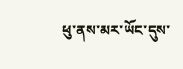ཕུ་ནས་མར་ཡོང་དུས་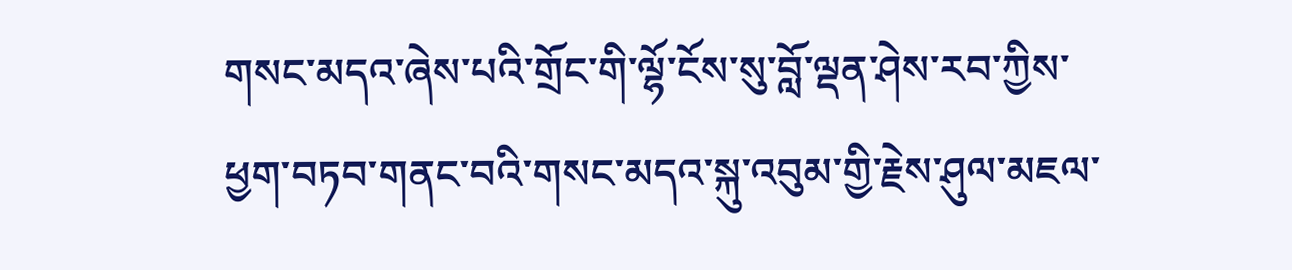གསང་མདའ་ཞེས་པའི་གྲོང་གི་ལྷོ་ངོས་སུ་བློ་ལྡན་ཤེས་རབ་ཀྱིས་ཕྱག་བཏབ་གནང་བའི་གསང་མདའ་སྐུ་འབུམ་གྱི་རྗེས་ཤུལ་མཇལ་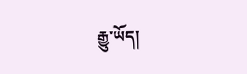རྒྱུ་ཡོད།